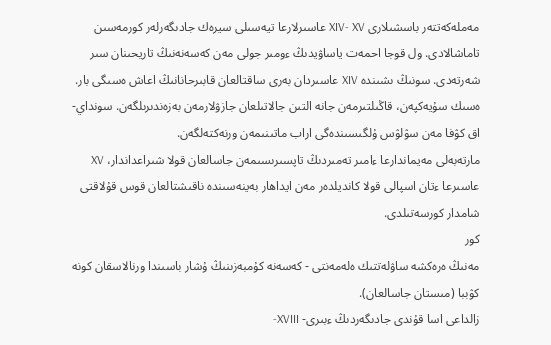مەملەكەتتەر باسشىلارى XIV- XV عاسىرلارعا تيەسىلى سيرەك جادىگەرلەر كورمەسىن تاماشالادى. ول قوجا احمەت ياساۋيدىڭ ءومىر جولى مەن كەسەنەنىڭ تاريحىنان سىر شەرتەدى. سونىڭ ىشىندە XIV عاسىردان بەرى ساقتالعان قابىرحانانىڭ اعاش ەسىگى بار. ەسىك سۇيەكپەن، قاڭىلتىرمەن جانە التىن جالاتىلعان جازۋلارمەن بەزەندىرىلگەن. سونداي-اق كۋفا مەن سۋلۋس ۇلگىسىندەگى اراب ماتىنىمەن ورنەكتەلگەن.
مارتەبەلى مەيماندارعا ءامىر تەمىردىڭ تاپسىرىسىمەن جاسالعان قولا شىراعداندار، XV عاسىرعا ءتان اسپالى قولا كانديلدەر مەن ايداھار بەينەسىندە ناقىشتالعان قوس قۇلاقتى شامدار كورسەتىلدى.
كور
مەنىڭ ەرەكشە ساۋلەتتىك ەلەمەنتى - كەسەنە كۇمبەزىنىڭ ۇشار باسىندا ورنالاسقان كونە كۋببا (مىستان جاسالعان).
زالداعى اسا قۇندى جادىگەردىڭ ءبىرى- XVIII-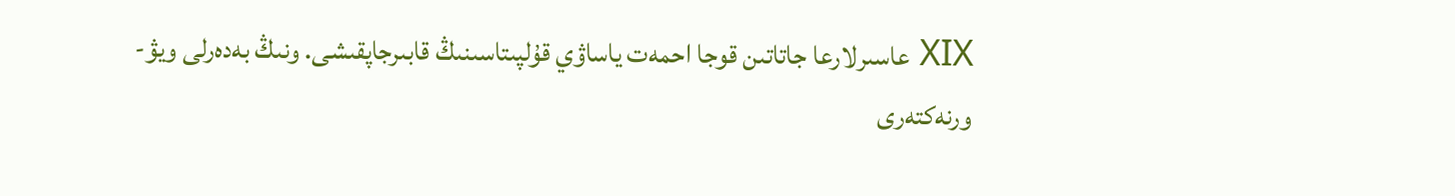XIX عاسىرلارعا جاتاتىن قوجا احمەت ياساۋي قۇلپىتاسىنىڭ قابىرجاپقىشى. ونىڭ بەدەرلى ويۋ-ورنەكتەرى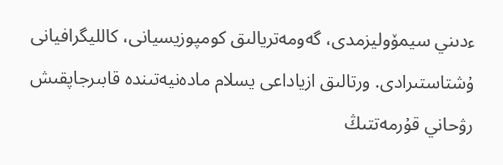ءدىني سيمۆوليزمدى، گەومەتريالىق كومپوزيسيانى، كالليگرافيانى ۇشتاستىرادى. ورتالىق ازياداعى يسلام مادەنيەتىندە قابىرجاپقىش رۋحاني قۇرمەتتىڭ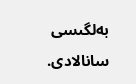بەلگىسى سانالادى.